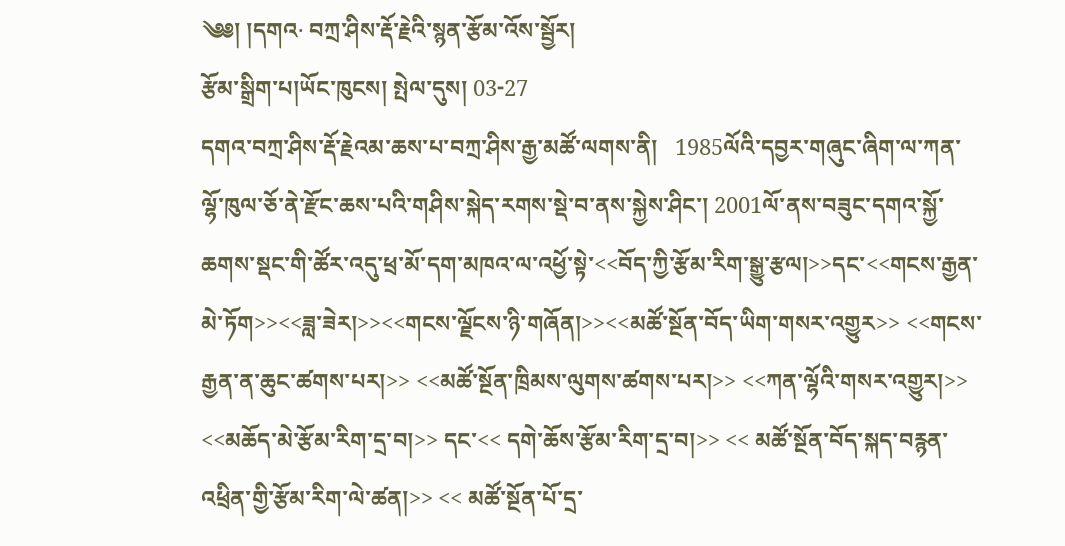༄༅། །དགའ· བཀྲ་ཤིས་རྡོ་རྗེའི་སྙན་རྩོམ་འོས་སྦྱོར།
རྩོམ་སྒྲིག་པ།ཡོང་ཁུངས། སྤེལ་དུས། 03-27
དགའ་བཀྲ་ཤིས་རྡོ་རྗེའམ་ཆས་པ་བཀྲ་ཤིས་རྒྱ་མཚོ་ལགས་ནི།   1985ལོའི་དབྱར་གཞུང་ཞིག་ལ་ཀན་ལྷོ་ཁུལ་ཅོ་ནེ་རྫོང་ཆས་པའི་གཤིས་སྐེད་རགས་སྡེ་བ་ནས་སྐྱེས་ཤིང་། 2001ལོ་ནས་བཟུང་དགའ་སྐྱོ་ཆགས་སྡང་གི་ཚོར་འདུ་ཕྲ་མོ་དག་མཁའ་ལ་འཕྱོ་སྟེ་<<བོད་ཀྱི་རྩོམ་རིག་སྒྱུ་རྩལ།>>དང་<<གངས་རྒྱན་མེ་ཏོག>><<ཟླ་ཟེར།>><<གངས་ལྗོངས་ཉི་གཞོན།>><<མཚོ་སྔོན་བོད་ཡིག་གསར་འགྱུར>> <<གངས་རྒྱན་ན་ཆུང་ཚགས་པར།>> <<མཚོ་སྔོན་ཁྲིམས་ལུགས་ཚགས་པར།>> <<ཀན་ལྷོའི་གསར་འགྱུར།>> <<མཆོད་མེ་རྩོམ་རིག་དྲ་བ།>> དང་<< དགེ་ཆོས་རྩོམ་རིག་དྲ་བ།>> << མཚོ་སྔོན་བོད་སྐད་བརྙན་འཕྲིན་གྱི་རྩོམ་རིག་ལེ་ཚན།>> << མཚོ་སྔོན་པོ་དྲ་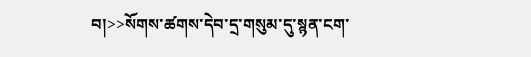བ།>>སོགས་ཚགས་དེབ་དྲ་གསུམ་དུ་སྙན་ངག་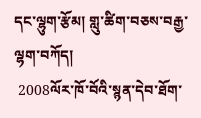དང་ལྷུག་རྩོམ། གླུ་ཚིག་བཅས་བརྒྱ་ལྷག་བཀོད།
 2008ལོར་ཁོ་བོའི་སྙན་དེབ་ཐོག་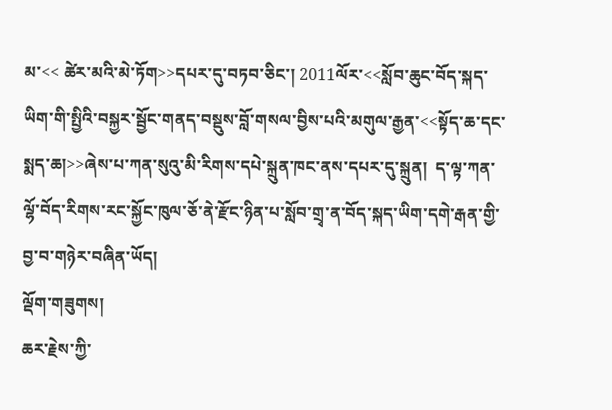མ་<< ཚེར་མའི་མེ་ཏོག>>དཔར་དུ་བཏབ་ཅིང་། 2011ལོར་<<སློབ་ཆུང་བོད་སྐད་ཡིག་གི་སྤྱིའི་བསྐྱར་སྦྱོང་གནད་བསྡུས་བློ་གསལ་བྱིས་པའི་མགུལ་རྒྱན་<<སྟོད་ཆ་དང་སྨད་ཆ།>>ཞེས་པ་ཀན་སུའུ་མི་རིགས་དཔེ་སྐྲུན་ཁང་ནས་དཔར་དུ་སྐྲུན།  ད་ལྟ་ཀན་ལྷོ་བོད་རིགས་རང་སྐྱོང་ཁུལ་ཅོ་ནེ་རྫོང་ཉིན་པ་སློབ་གྲྭ་ན་བོད་སྐད་ཡིག་དགེ་རྒན་གྱི་བྱ་བ་གཉེར་བཞིན་ཡོད།
ལྡོག་གཟུགས།
ཆར་རྗེས་ཀྱི་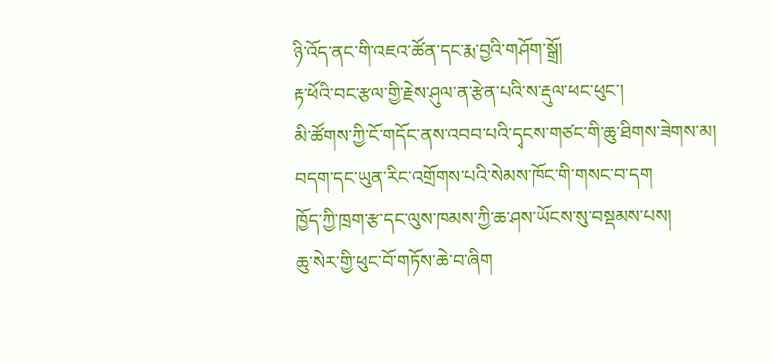ཉི་འོད་ནང་གི་འཇའ་ཚོན་དང་རྨ་བྱའི་གཤོག་སྒྲོ།
རྟ་ཕོའི་བང་རྩལ་གྱི་རྗེས་ཤུལ་ན་རྩེན་པའི་ས་རྡུལ་ཕང་ཕུང་།
མི་ཚོགས་ཀྱི་ངོ་གདོང་ནས་འབབ་པའི་དྭངས་གཙང་གི་ཆུ་ཐིགས་ཟེགས་མ།
བདག་དང་ཡུན་རིང་འགྲོགས་པའི་སེམས་ཁོང་གི་གསང་བ་དག
ཁྱོད་ཀྱི་ཁྲག་རྩ་དང་ལུས་ཁམས་ཀྱི་ཆ་ཤས་ཡོངས་སུ་བསྡམས་པས།
ཆུ་སེར་གྱི་ཕུང་བོ་གཏོས་ཆེ་བ་ཞིག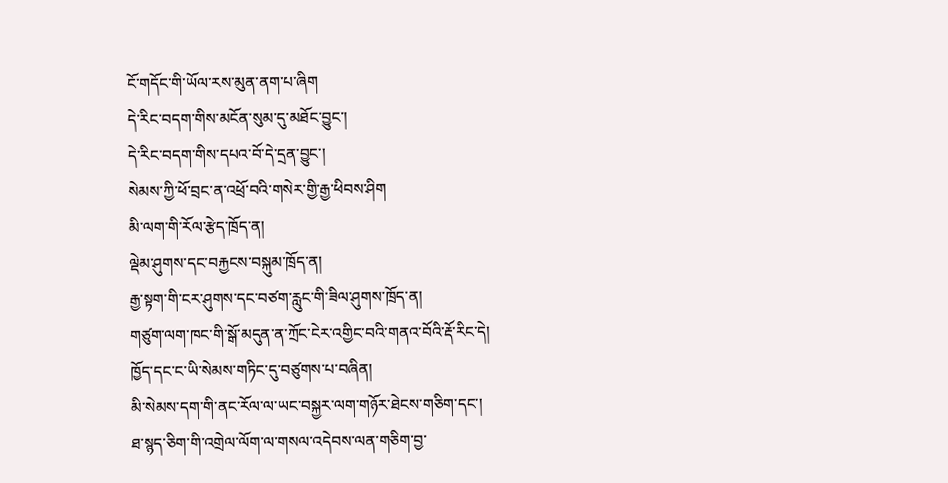ངོ་གདོང་གི་ཡོལ་རས་མུན་ནག་པ་ཞིག
དེ་རིང་བདག་གིས་མངོན་སུམ་དུ་མཐོང་བྱུང་།
དེ་རིང་བདག་གིས་དཔའ་བོ་དེ་དྲན་བྱུང་།
སེམས་ཀྱི་ཕོ་བྲང་ན་འཕྲོ་བའི་གསེར་གྱི་རྒྱ་ཕིབས་ཤིག
མི་ལག་གི་རོལ་རྩེད་ཁྲོད་ན།
ལྡེམ་ཤུགས་དང་བརྐྱངས་བསྐུམ་ཁྲོད་ན།
རྒྱ་སྟག་གི་ངར་ཤུགས་དང་བཙག་རླུང་གི་ཟིལ་ཤུགས་ཁྲོད་ན།
གཙུག་ལག་ཁང་གི་སྒོ་མདུན་ན་ཀྲོང་ངེར་འགྱིང་བའི་གནའ་བོའི་རྡོ་རིང་དེ།
ཁྱོད་དང་ང་ཡི་སེམས་གཏིང་དུ་བཙུགས་པ་བཞིན།
མི་སེམས་དག་གི་ནང་རོལ་ལ་ཡང་བསྐྱར་ལག་གཉོར་ཐེངས་གཅིག་དང་།
ཐ་སྙད་ཅིག་གི་འགྲེལ་ལོག་ལ་གསལ་འདེབས་ལན་གཅིག་བྱ་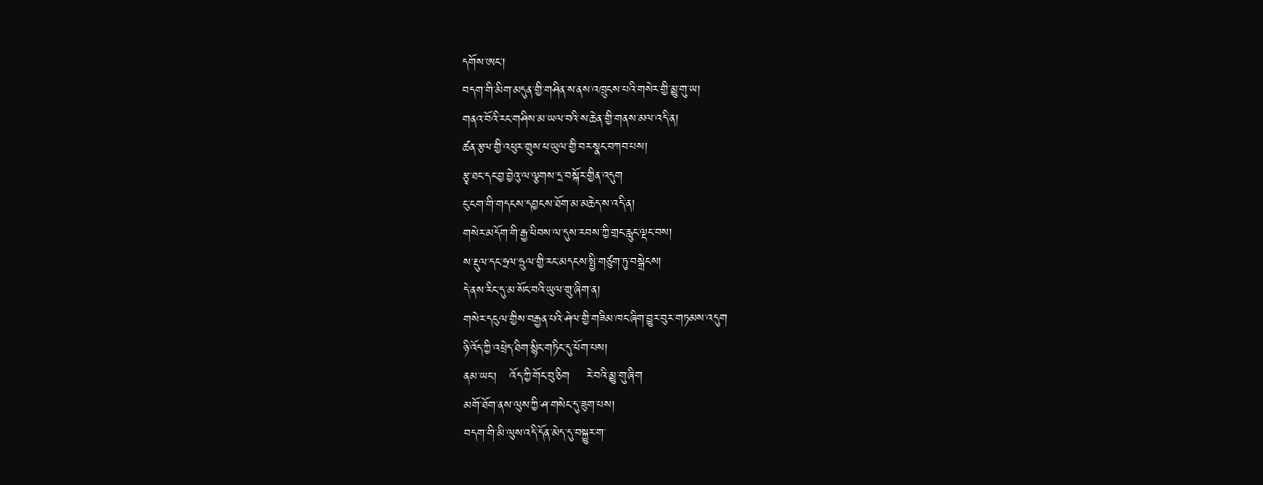དགོས་ཨང་།
བདག་གི་མིག་མདུན་གྱི་གཤིན་ས་ནས་འཁྲུངས་པའི་གསེར་གྱི་མྱུ་གུ་ཡ།
གནའ་བོའི་རང་གཤིས་མ་ཡལ་བའི་ས་ཆེན་གྱི་གནས་མལ་འདི་ན།
ཚན་རྩལ་གྱི་འཕུར་གྲུས་ཕ་ཡུལ་གྱི་བར་སྣང་བཀབ་པས།
རྩྭ་ཐང་དང་བྱ་བྱེའུ་ལ་ལྕགས་དྲ་བསྐོར་གྱིན་འདུག
ངུ་ངག་གི་གདངས་དབྱངས་ཐོག་མ་མཆེད་ས་འདི་ན།
གསེར་མདོག་གི་རྒྱ་ཕིབས་ལ་དུས་རབས་ཀྱི་གྲང་རླུང་ལྡང་བས།
ས་རྡུལ་དང་ཧྲལ་ཧྲུལ་གྱི་རང་མདངས་སྤྱི་གཙུག་ཏུ་བསྒྲེངས།
དེ་ནས་རིང་དུ་མ་སོང་བའི་ཡུལ་གྲུ་ཞིག་ན།
གསེར་དངུལ་གྱིས་བརྒྱན་པའི་ཤེལ་གྱི་གཟིམ་ཁང་ཞིག་བྱུར་བུར་གཏམས་འདུག
ཉི་འོད་ཀྱི་འཕྲེད་ཐིག་སྙིང་གཏིང་དུ་ཕོག་པས།
ནམ་ཡང་།   འོད་ཀྱི་གོང་བུ་ཅིག    རེ་བའི་མྱུ་གུ་ཞིག
མགོ་ཐོག་ནས་ལུས་ཀྱི་ཤ་གསེང་དུ་ཟུག་པས།
བདག་གི་མི་ལུས་འདི་དོན་མེད་དུ་བསྐྱུར་ག་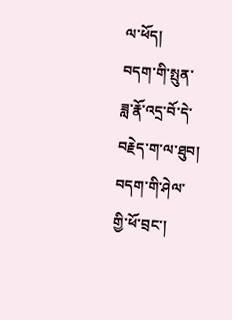ལ་ཕོད།
བདག་གི་སྤུན་ཟླ་རྣོ་འདྲ་བོ་དེ་བརྗེད་ག་ལ་ཐུབ།
བདག་གི་ཤེལ་གྱི་ཕོ་བྲང་།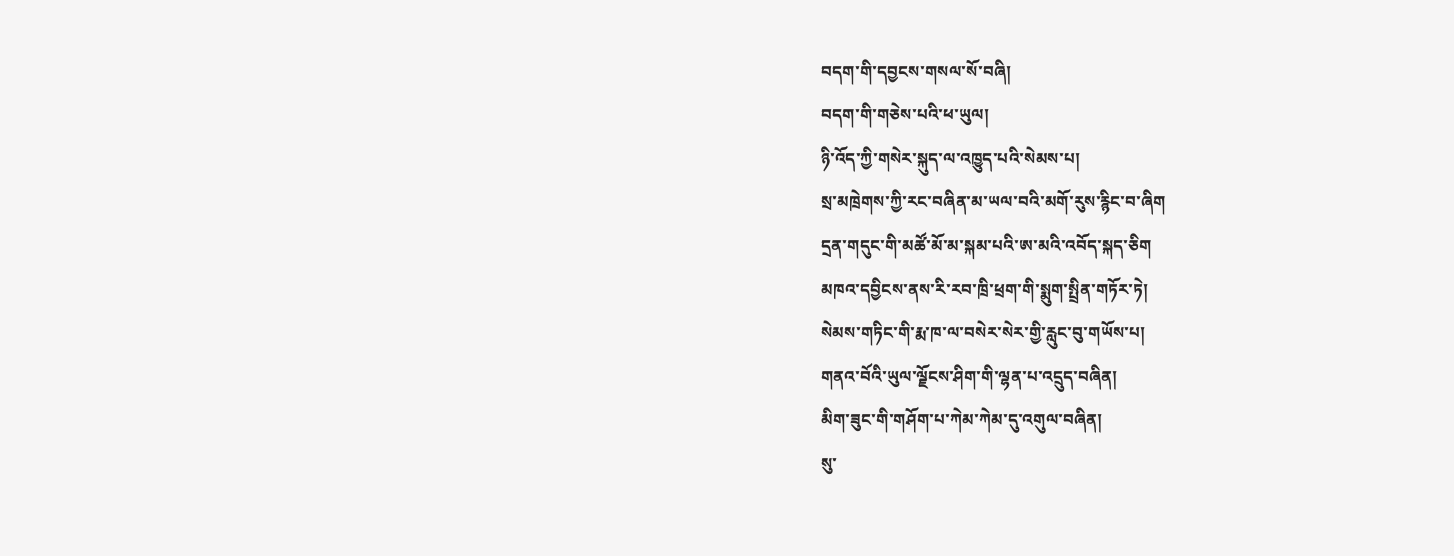བདག་གི་དབྱངས་གསལ་སོ་བཞི།
བདག་གི་གཅེས་པའི་ཕ་ཡུལ།
ཉི་འོད་ཀྱི་གསེར་སྐུད་ལ་འཁྱུད་པའི་སེམས་པ།
སྲ་མཁྲེགས་ཀྱི་རང་བཞིན་མ་ཡལ་བའི་མགོ་རུས་རྙིང་བ་ཞིག
དྲན་གདུང་གི་མཚོ་མོ་མ་སྐམ་པའི་ཨ་མའི་འབོད་སྐད་ཅིག
མཁའ་དབྱིངས་ནས་རི་རབ་ཁྲི་ཕྲག་གི་སྨུག་སྤྲིན་གཏོར་ཏེ།
སེམས་གཏིང་གི་རྨ་ཁ་ལ་བསེར་སེར་གྱི་རླུང་བུ་གཡོས་པ།
གནའ་བོའི་ཡུལ་ལྗོངས་ཤིག་གི་ལྷན་པ་འདྲུད་བཞིན།
མིག་ཟུང་གི་གཤོག་པ་ཀེམ་ཀེམ་དུ་འགུལ་བཞིན།
སུ་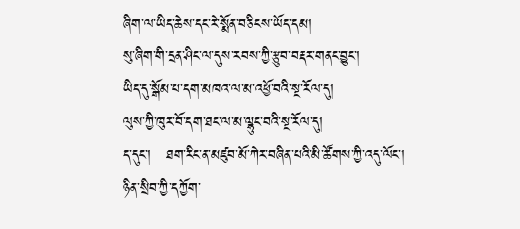ཞིག་ལ་ཡིད་ཆེས་དང་རེ་སྨོན་བཅིངས་ཡོད་དམ།
སུ་ཞིག་གི་དྲན་ཤིང་ལ་དུས་རབས་ཀྱི་རྩུབ་བརྡར་གནང་བྱུང་།
ཡིད་དུ་སྒོམ་པ་དག་མཁའ་ལ་མ་འཕྱོ་བའི་སྔ་རོལ་དུ།
ལུས་ཀྱི་ཁུར་བོ་དག་ཐང་ལ་མ་ལྷུང་བའི་སྔ་རོལ་དུ།
ད་དུང་།   ཐག་རིང་ན་མཛུབ་མོ་ཀེར་བཞིན་པའི་མི་ཚོགས་ཀྱི་འདུ་ལོང་།
ཉིན་སྲིབ་ཀྱི་དཀྱོག་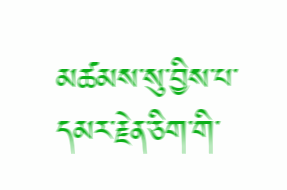མཚམས་སུ་བྱིས་པ་དམར་རྗེན་ཅིག་གི་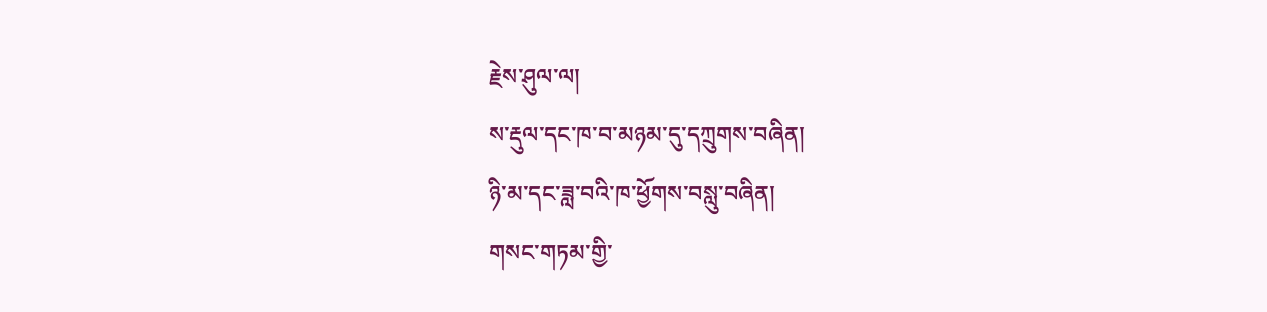རྗེས་ཤུལ་ལ།
ས་རྡུལ་དང་ཁ་བ་མཉམ་དུ་དཀྲུགས་བཞིན།
ཉི་མ་དང་ཟླ་བའི་ཁ་ཕྱོགས་བསླུ་བཞིན།
གསང་གཏམ་གྱི་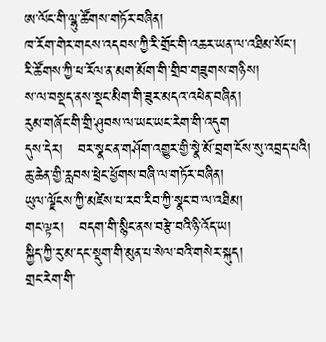ཨ་ལོང་གི་ལྷུ་ཚོགས་གཏོར་བཞིན།
ཁ་རོག་གེར་གངས་འདབས་ཀྱི་རི་གྲོང་གི་འཆར་ཡན་ལ་འཐིམ་སོང་།
རི་ཚོགས་ཀྱི་ཕ་རོལ་ན་མག་མོག་གི་གྲིབ་གཟུགས་གཉིས།
ས་ལ་བསྡད་ནས་སྡང་མིག་གི་ཟུར་མདའ་འཕེན་བཞིན།
རུམ་གཞོང་གི་གྲི་ཤུབས་ལ་ཡང་ཡང་རེག་གི་འདུག
དུས་དེར།   བར་སྣང་ན་གཤོག་འགྱུར་གྱི་སྣེ་མོ་བྲག་ངོས་སུ་འབྲད་པའི།
ཆུ་ཆེན་གྱི་རླབས་ཕྲེང་ཕྱོགས་བཞི་ལ་གཏོར་བཞིན།
ཡུལ་ལྗོངས་ཀྱི་མཛེས་པ་རབ་རིབ་ཀྱི་སྣང་བ་ལ་འཐིམ།
གང་ལྟར།   བདག་གི་སྙིང་ནས་བརྩེ་བའི་ཉི་འོད་ཡ།
སྐྱིད་ཀྱི་རུ་མ་དང་སྡུག་གི་མུན་པ་སེལ་བའི་གསེར་སྐུད།
གྲང་རེག་གི་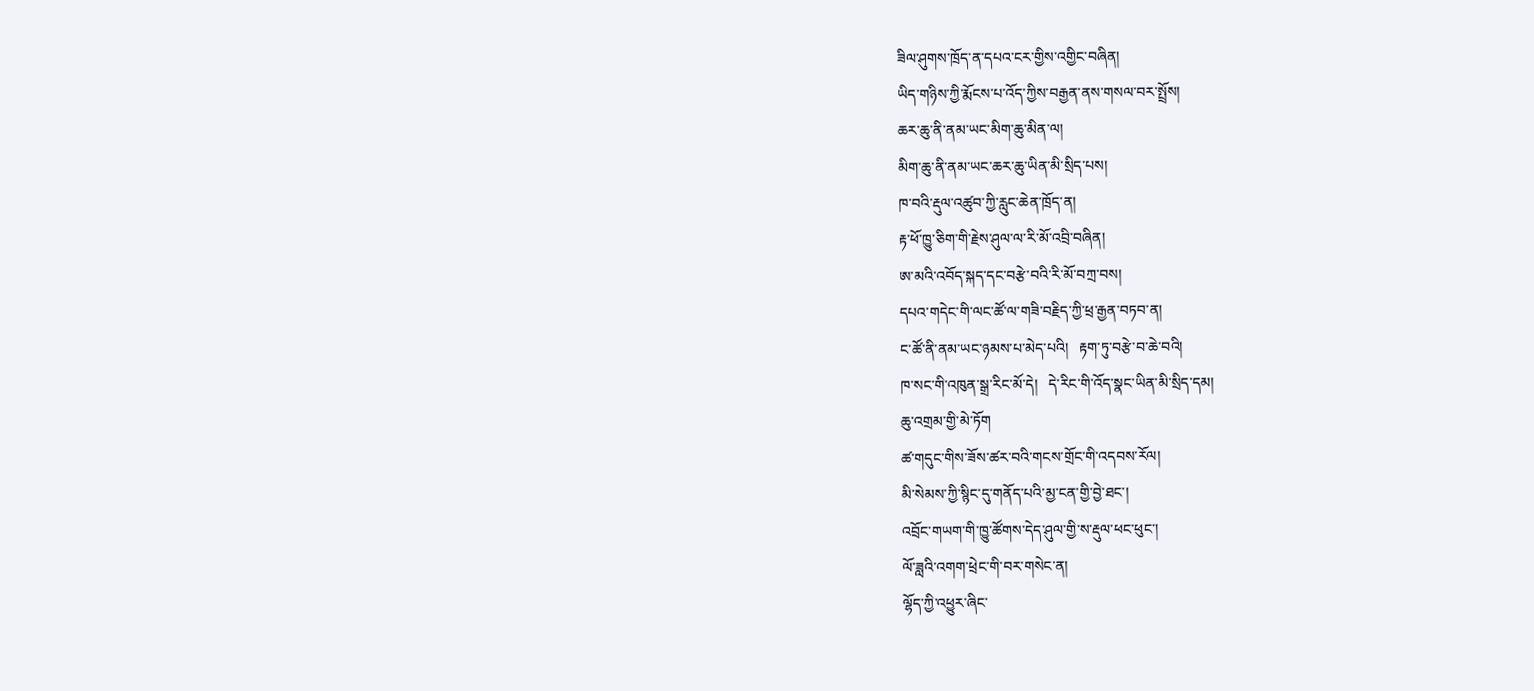ཟིལ་ཤུགས་ཁྲོད་ན་དཔའ་ངར་གྱིས་འགྱིང་བཞིན།
ཡིད་གཉིས་ཀྱི་རྨོངས་པ་འོད་ཀྱིས་བརྒྱན་ནས་གསལ་བར་སྤྲོས།
ཆར་ཆུ་ནི་ནམ་ཡང་མིག་ཆུ་མིན་ལ།
མིག་ཆུ་ནི་ནམ་ཡང་ཆར་ཆུ་ཡིན་མི་སྲིད་པས།
ཁ་བའི་རྡུལ་འཚུབ་ཀྱི་རླུང་ཆེན་ཁྲོད་ན།
རྟ་ཕོ་ཁྱུ་ཅིག་གི་རྗེས་ཤུལ་ལ་རི་མོ་འབྲི་བཞིན།
ཨ་མའི་འབོད་སྐད་དང་བརྩེ་བའི་རི་མོ་བཀྲ་བས།
དཔའ་གདེང་གི་ལང་ཚོ་ལ་གཟི་བརྗིད་ཀྱི་ཕྲ་རྒྱན་བཏབ་ན།
ང་ཚོ་ནི་ནམ་ཡང་ཉམས་པ་མེད་པའི།   རྟག་ཏུ་བརྩེ་བ་ཆེ་བའི།
ཁ་སང་གི་འཁུན་སྒྲ་རིང་མོ་དེ།   དེ་རིང་གི་འོད་སྣང་ཡིན་མི་སྲིད་དམ།
ཆུ་འགྲམ་གྱི་མེ་ཏོག
ཚ་གདུང་གིས་ཟོས་ཚར་བའི་གངས་གྲོང་གི་འདབས་རོལ།
མི་སེམས་ཀྱི་སྙིང་དུ་གནོད་པའི་མྱ་ངན་གྱི་བྱེ་ཐང་།
འབྲོང་གཡག་གི་ཁྱུ་ཚོགས་དེད་ཤུལ་གྱི་ས་རྡུལ་ཕང་ཕུང་།
ལོ་ཟླའི་འགག་ཕྲེང་གི་བར་གསེང་ན།
ལྷོད་ཀྱི་འཕྱུར་ཞིང་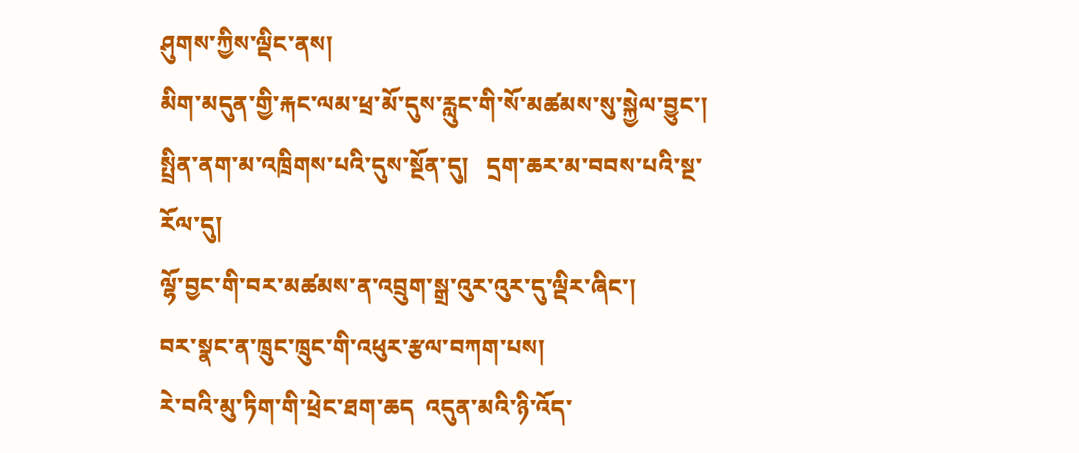ཤུགས་ཀྱིས་ལྡིང་ནས།
མིག་མདུན་གྱི་རྐང་ལམ་ཕྲ་མོ་དུས་རླུང་གི་སོ་མཚམས་སུ་སྐྱེལ་བྱུང་།
སྤྲིན་ནག་མ་འཁྲིགས་པའི་དུས་སྔོན་དུ།   དྲག་ཆར་མ་བབས་པའི་སྔ་རོལ་དུ།
ལྷོ་བྱང་གི་བར་མཚམས་ན་འབྲུག་སྒྲ་འུར་འུར་དུ་ལྡིར་ཞིང་།
བར་སྣང་ན་ཁྲུང་ཁྲུང་གི་འཕུར་རྩལ་བཀག་པས།
རེ་བའི་མུ་ཏིག་གི་ཕྲེང་ཐག་ཆད  འདུན་མའི་ཉི་འོད་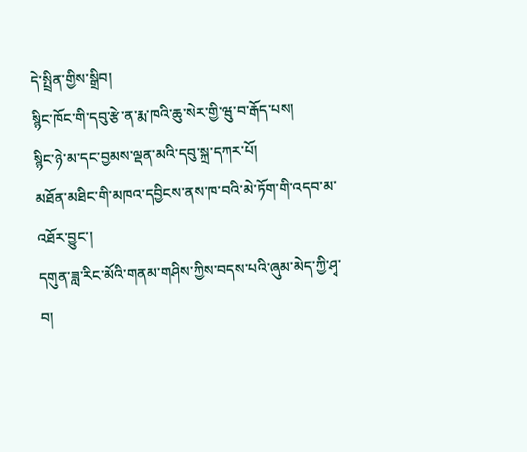དེ་སྤྲིན་གྱིས་སྒྲིབ།
སྙིང་ཁོང་གི་དབུ་རྩེ་ན་རྨ་ཁའི་ཆུ་སེར་གྱི་ཝུ་བ་རྒོད་པས།
སྙིང་ཉེ་མ་དང་བྱམས་ལྡན་མའི་དབུ་སྐྲ་དཀར་པོ།
མཐོན་མཐིང་གི་མཁའ་དབྱིངས་ནས་ཁ་བའི་མེ་ཏོག་གི་འདབ་མ་འཐོར་བྱུང་།
དགུན་ཟླ་རིང་མོའི་གནམ་གཤིས་ཀྱིས་བདས་པའི་ཞུམ་མེད་ཀྱི་ཤྭ་བ།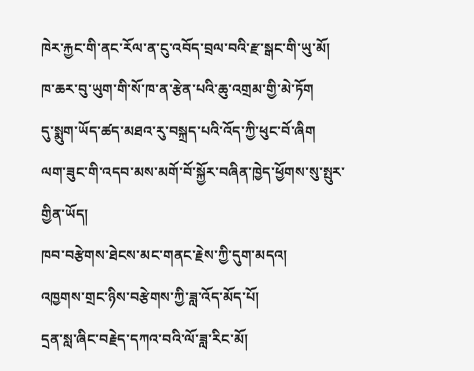ཁེར་རྐྱང་གི་ནང་རོལ་ན་ངུ་འབོད་བྲལ་བའི་རྫ་སྒང་གི་ཡུ་མོ།
ཁ་ཆར་བུ་ཡུག་གི་སོ་ཁ་ན་རྩེན་པའི་ཆུ་འགྲམ་གྱི་མེ་ཏོག
དུ་སྨུག་ཡོད་ཚད་མཐའ་རུ་བསྐྲད་པའི་འོད་ཀྱི་ཕུང་བོ་ཞིག
ལག་ཟུང་གི་འདབ་མས་མགོ་བོ་སྐྱོར་བཞིན་ཁྱེད་ཕྱོགས་སུ་སྤུར་གྱིན་ཡོད།
ཁབ་བརྩེགས་ཐེངས་མང་གནང་རྗེས་ཀྱི་དུག་མདའ།
འཁྱགས་གྲང་ཉིས་བརྩེགས་ཀྱི་ཟླ་འོད་མོད་པོ།
དྲན་སླ་ཞིང་བརྗེད་དཀའ་བའི་ལོ་ཟླ་རིང་མོ།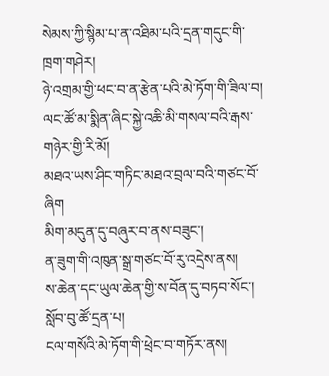སེམས་ཀྱི་སྙིམ་པ་ན་འཐིམ་པའི་དྲན་གདུང་གི་ཁྲག་གཤེར།
ཉེ་འགྲམ་གྱི་ཕང་བ་ན་རྩེན་པའི་མེ་ཏོག་གི་ཟིལ་བ།
ལང་ཚོ་མ་སྨིན་ཞིང་སྐྱེ་འཆི་མི་གསལ་བའི་རྒས་གཉེར་གྱི་རི་མོ།
མཐའ་ཡས་ཤིང་གཏིང་མཐའ་བྲལ་བའི་གཙང་བོ་ཞིག
མིག་མདུན་དུ་བཞུར་བ་ནས་བཟུང་།
ན་ཟུག་གི་འཁུན་སྒྲ་གཙང་བོ་རུ་འདྲེས་ནས།
ས་ཆེན་དང་ཡུལ་ཆེན་གྱི་ས་བོན་དུ་བཏབ་སོང་།
སློབ་བུ་ཚོ་དྲན་པ།
ངལ་གསོའི་མེ་ཏོག་གི་ཕྲེང་བ་གཏོར་ནས།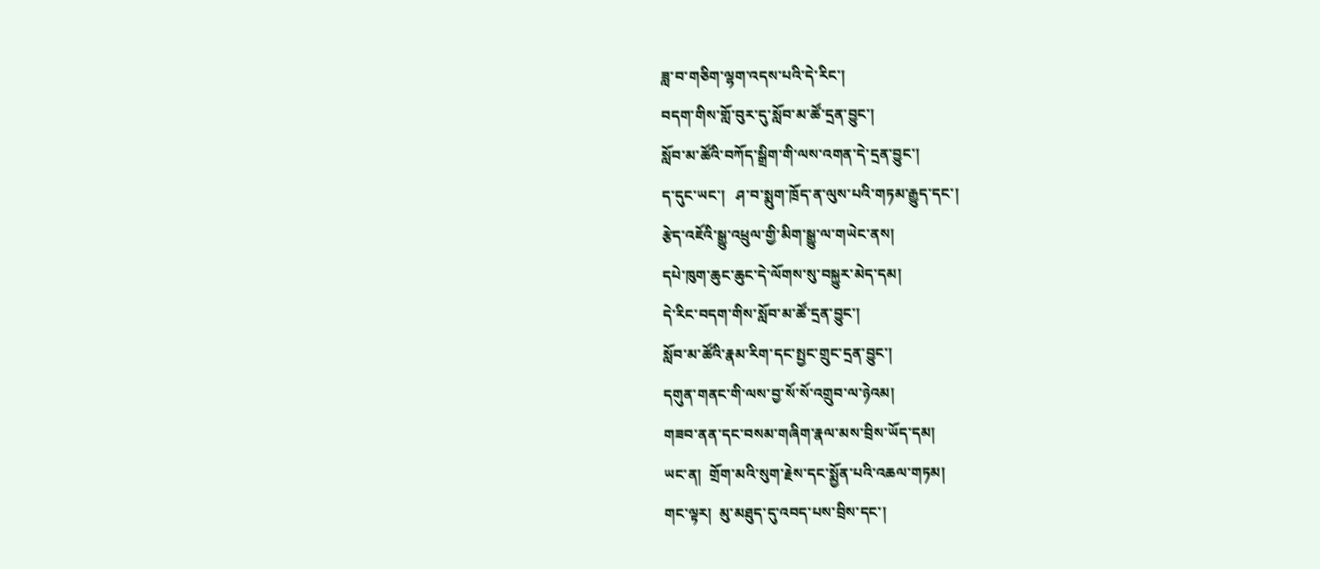ཟླ་བ་གཅིག་ལྷག་འདས་པའི་དེ་རིང་།
བདག་གིས་གློ་བུར་དུ་སློབ་མ་ཚོ་དྲན་བྱུང་།
སློབ་མ་ཚོའི་བཀོད་སྒྲིག་གི་ལས་འགན་དེ་དྲན་བྱུང་།
ད་དུང་ཡང་།   ཤ་བ་སྨུག་ཁྲོད་ན་ལུས་པའི་གཏམ་རྒྱུད་དང་།
རྩེད་འཇོའི་སྒྱུ་འཕྲུལ་གྱི་མིག་སྒྱུ་ལ་གཡེང་ནས།
དཔེ་ཁུག་ཆུང་ཆུང་དེ་ལོགས་སུ་བསྐྱུར་མེད་དམ།
དེ་རིང་བདག་གིས་སློབ་མ་ཚོ་དྲན་བྱུང་།
སློབ་མ་ཚོའི་རྣམ་རིག་དང་སྤྱང་གྲུང་དྲན་བྱུང་།
དགུན་གནང་གི་ལས་བྱ་སོ་སོ་འགྲུབ་ལ་ཉེའམ།
གཟབ་ནན་དང་བསམ་གཞིག་རྣལ་མས་བྲིས་ཡོད་དམ།
ཡང་ན།  གྲོག་མའི་སུག་རྗེས་དང་སྨྱོན་པའི་འཆལ་གཏམ།
གང་ལྟར།  མུ་མཐུད་དུ་འབད་པས་བྲིས་དང་།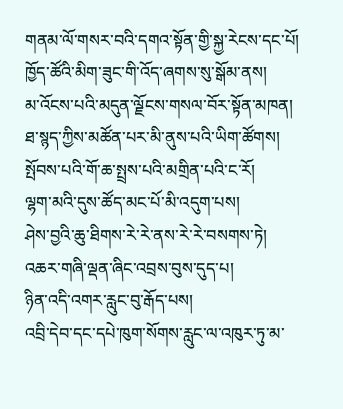གནམ་ལོ་གསར་བའི་དགའ་སྟོན་གྱི་སྐྱ་རེངས་དང་པོ།
ཁྱོད་ཚོའི་མིག་ཟུང་གི་འོད་ཞགས་སུ་སྒོམ་ནས།
མ་འོངས་པའི་མདུན་ལྗོངས་གསལ་བོར་སྟོན་མཁན།
ཐ་སྙད་ཀྱིས་མཚོན་པར་མི་ནུས་པའི་ཡིག་ཚོགས།
སྤོབས་པའི་གོ་ཆ་སྤྲས་པའི་མགྲིན་པའི་ང་རོ།
ལྷག་མའི་དུས་ཚོད་མང་པོ་མི་འདུག་པས།
ཤེས་བྱའི་ཆུ་ཐིགས་རེ་རེ་ནས་རེ་རེ་བསགས་ཏེ།
འཆར་གཞི་ལྡན་ཞིང་འབྲས་བུས་དུད་པ།
ཉིན་འདི་འགར་རླུང་བུ་རྒོད་པས།
འབྲི་དེབ་དང་དཔེ་ཁུག་སོགས་རླུང་ལ་འཁུར་ཏུ་མ་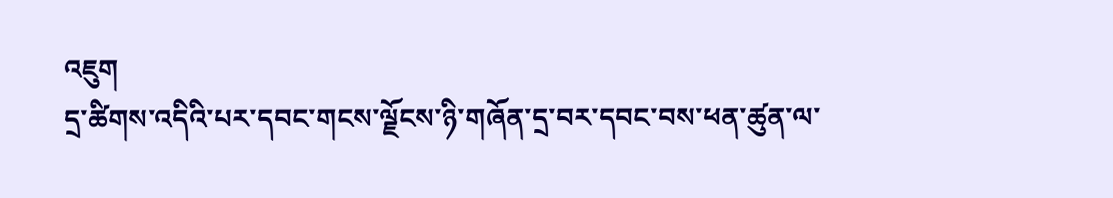འཇུག
དྲ་ཚིགས་འདིའི་པར་དབང་གངས་ལྗོངས་ཉི་གཞོན་དྲ་བར་དབང་བས་ཕན་ཚུན་ལ་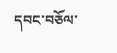དབང་བཅོལ་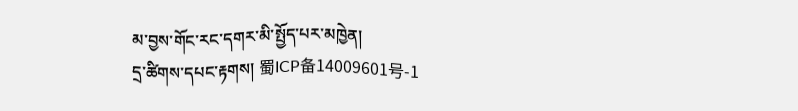མ་བྱས་གོང་རང་དགར་མི་སྤྱོད་པར་མཁྱེན།
དྲ་ཚིགས་དཔང་རྟགས། 蜀ICP备14009601号-1